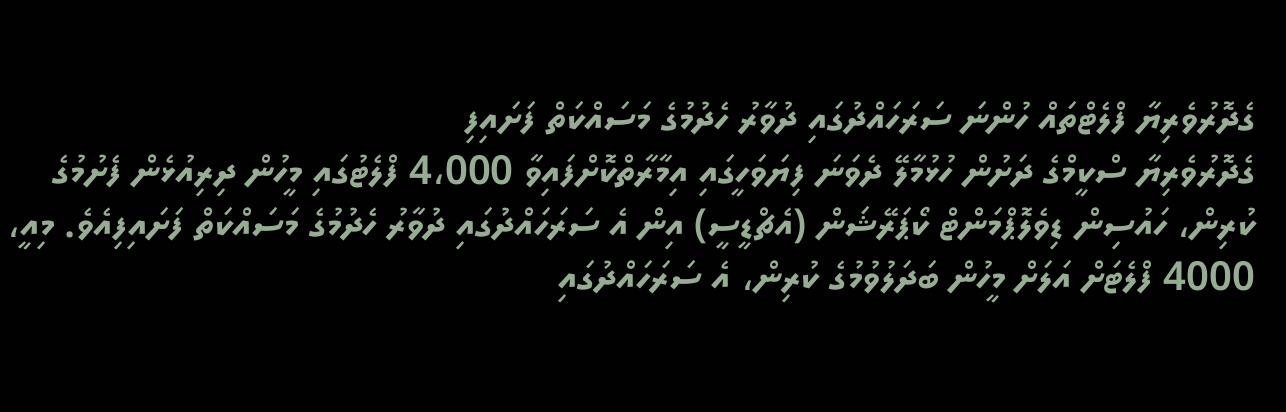ގެދޮރުވެރިޔާ ފްލެޓްތައް ހުންނަ ސަރަހައްދުގައި ދުވާރު ހެދުމުގެ މަސައްކަތް ފަށައިފި
ގެދޮރުވެރިޔާ ސްކީމްގެ ދަށުން ހުޅުމާލޭ ދެވަނަ ފިޔަވަހީގައި އިމާރާތްކޮށްފައިވާ 4،000 ފްލެޓުގައި މީހުން ދިރިއުޅެން ފެށުމުގެ ކުރިން، ހައުސިން ޑިވެލޮޕްމަންޓް ކޯޕަރޭޝަން (އެޗްޑީސީ) އިން އެ ސަރަހައްދުގައި ދުވާރު ހެދުމުގެ މަސައްކަތް ފަށައިފިއެވެ. މިއީ، 4000 ފްލެޓަށް އަލަށް މީހުން ބަދަލުވުމުގެ ކުރިން، އެ ސަރަހައްދުގައި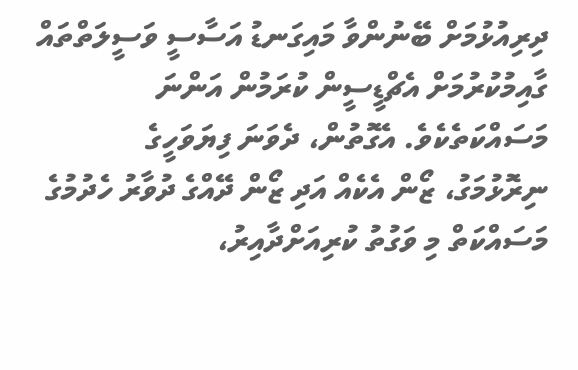ދިރިއުޅުމަށް ބޭނުންވާ މައިގަނޑު އަސާސީ ވަސީލަތްތައް ގާއިމުކުރުމަށް އެޗްޑީސީން ކުރަމުން އަންނަ މަސައްކަތެކެވެ. އެގޮތުން، ދެވަނަ ފިޔަވަހީގެ ނިރޮޅުމަގު، ޒޯން އެކެއް އަދި ޒޯން ދޭއްގެ ދުވާރު ހެދުމުގެ މަސައްކަތް މި ވަގުތު ކުރިއަށްދާއިރު،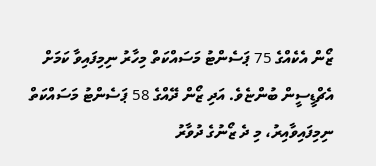ޒޯން އެކެއްގެ 75 ޕަސެންޓު މަސައްކަތް މިހާރު ނިމިފައިވާ ކަމަށް އެޗްޑީސީން ބުންޏެވެ. އަދި ޒޯން ދޭއްގެ 58 ޕަސެންޓު މަސައްކަތް ނިމިފައިވާއިރު، މި ދެ ޒޯނުގެ ދުވާރު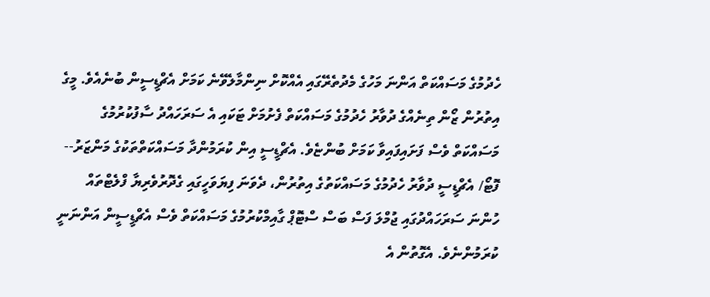ހެދުމުގެ މަސައްކަތް އަންނަ މަހުގެ މެދުތެރޭގައި އެއްކޮށް ނިންމާލެވޭނެ ކަމަށް އެޗްޑީސީން ބުނެއެވެ. މީގެ އިތުރުން ޒޯން ތިނެއްގެ ދުވާރު ހެދުމުގެ މަސައްކަތް ފެށުމަށް ޓަކައި އެ ސަރަހައްދު ސާފުކުރުމުގެ މަސައްކަތް ވެސް ފަށައިފައިވާ ކަމަށް ބުންޏެވެ. އެޗްޑީސީ އިން ކުރަމުންދާ މަސައްކަތްތަކުގެ މަންޒަރު-- ފޮޓޯ/ އެޗްޑީސީ ދުވާރު ހެދުމުގެ މަސައްކަތުގެ އިތުރުން، ދެވަނަ ފިޔަވަހީގައި ގެދޮރުވެރިޔާ ފްލެޓްތައް ހުންނަ ސަރަހައްދުގައި ޖުމްލަ ފަސް ބަސް ސްޓޮޕް ގާއިމްކުރުމުގެ މަސައްކަތް ވެސް އެޗްޑީސީން އަންނަނީ ކުރަމުންނެވެ. އެގޮތުން އެ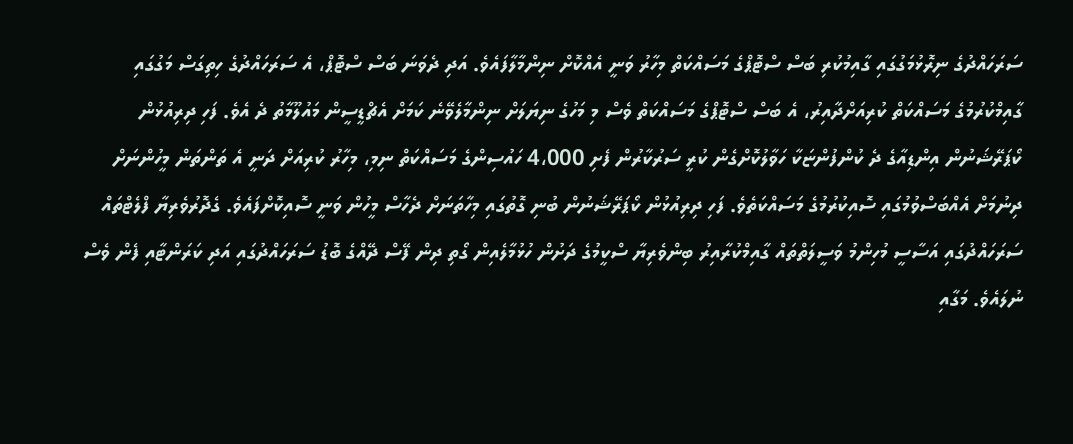ސަރަހައްދުގެ ނިރޮޅުމަގުގައި ގާއިމުކުރި ބަސް ސްޓޮޕްގެ މަސައްކަތް މިހާރު ވަނީ އެއްކޮށް ނިންމާލާފައެވެ. އަދި ދެވަނަ ބަސް ސްޓޮޕް، އެ ސަރަހައްދުގެ ހިތިގަސް މަގުގައި ގާއިމްކުރުމުގެ މަސައްކަތް ކުރިއަށްދާއިރު، އެ ބަސް ސްޓޮޕްގެ މަސައްކަތް ވެސް މި މަހުގެ ނިޔަލަށް ނިންމާލެވޭނެ ކަމަށް އެޗްޑީސީން މައުލޫމާތު ދެ އެވެ. ފަހި ދިރިއުޅުން ކޯޕަރޭޝަނުން އިންޑިއާގެ ދެ ކުންފުންޏަކާ ހަވާލުކޮށްގެން ކުރީ ސަރުކާރުން ފެށި 4،000 ހައުސިންގެ މަސައްކަތް ނިމި، މިހާރު ކުރިއަށް ދަނީ އެ ތަންތަން މީހުންނަށް ދިނުމަށް އެއްބަސްވުމުގައި ސޮއިކުރުމުގެ މަސައްކަތެވެ. ފަހި ދިރިއުޅުން ކޯޕަރޭޝަނުން ބުނި ގޮތުގައި މިހާތަނަށް ދެހާސް މީހުން ވަނީ ސޮއިކޮށްފައެވެ. ގެދޮރުވެރިޔާ ފްލެޓްތައް ސަރަހައްދުގައި އަސާސީ މުހިންމު ވަސީލަތްތައް ގާއިމްކުރާއިރު ބިންވެރިޔާ ސްކީމުގެ ދަށުން ހުޅުމާލެއިން ގޯތި ދިން ފޭސް ދޭއްގެ ބޮޑު ސަރަހައްދުގައި އަދި ކަރަންޓާއި ފެން ވެސް ނުލައެވެ. މަގާއި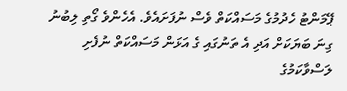ޕޭމަންޓު ހެދުމުގެ މަސައްކަތް ވެސް ނުފަށައެވެ. އެހެންވެ ގޯތި ލިބުނު ގިނަ ބަޔަކަށް އަދި އެ ތަނުގައި ގެ އަޅަން މަސައްކަތް ނުފެށި ލަސްވާކަމުގެ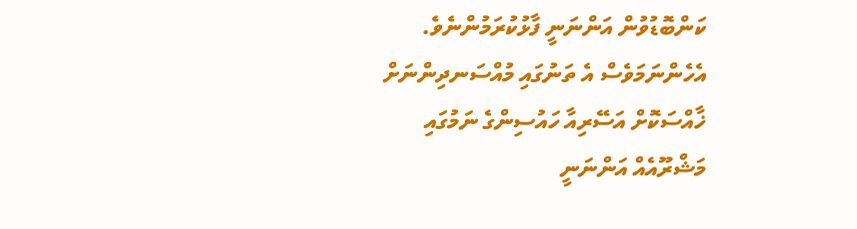ކަންބޮޑުވުން އަންނަނީ ފާޅުކުރަމުންނެވެ. އެހެންނަމަވެސް އެ ތަނުގައި މުއްސަނދިންނަށް ޚާއްސަކޮށް އަސޭރިއާ ހައުސިންގެ ނަމުގައި މަޝްރޫއެއް އަންނަނީ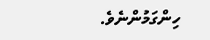ހިންގަމުންނެވެ.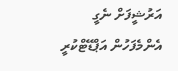އަރުޝީފަށް ނެގީ
އެންމެފަހުން އަޕްޑޭޓްކުރީ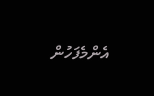އެންމެފަހުން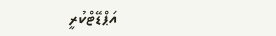އަޕްޑޭޓްކުރީ